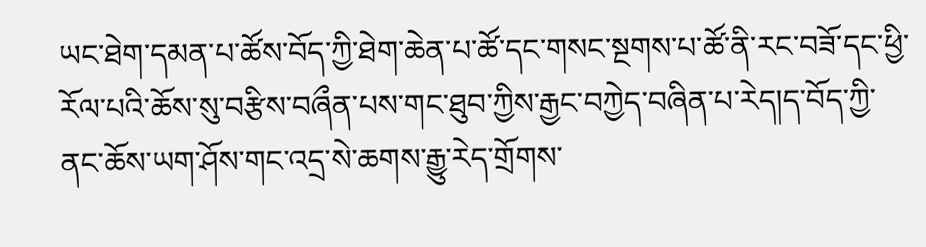ཡང་ཐེག་དམན་པ་ཚོས་བོད་ཀྱི་ཐེག་ཆེན་པ་ཚོ་དང་གསང་སྔགས་པ་ཚོ་ནི་རང་བཟོ་དང་ཕྱི་རོལ་པའི་ཆོས་སུ་བརྩིས་བཞྀན་པས་གང་ཐུབ་ཀྱིས་རྒྱང་བཀྱེད་བཞིན་པ་རེད།ད་བོད་ཀྱི་ནང་ཆོས་ཡག་ཤོས་གང་འདྲ་སེ་ཆགས་རྒྱུ་རེད་གྲོགས་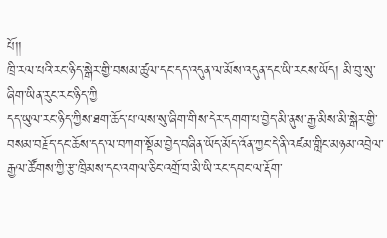པོ།།
ཁྲི་རལ་པའི་རང་ཉིད་སྒེར་གྱི་བསམ་ཚུལ་དང་དད་འདུན་ལ་མོས་འདུན་དང་ཡི་རངས་ཡོད། མི་བུ་སུ་ཞིག་ཡིན་རུང་རང་ཉིད་ཀྱི
དད་ཡུལ་རང་ཉིད་ཀྱིས་ཐག་ཆོད་པ་ལས་སུ་ཞིག་གིས་དེར་དགག་པ་བྱེད་མི་ནུས་རྒྱ་མིས་མི་སྒེར་གྱི་བསམ་བརྗོད་དང་ཆོས་དད་ལ་བཀག་སྡོམ་བྱེད་བཞིན་ཡོད་མོད་འོན་ཀྱང་དེ་ནི་འཛམ་གླིང་མཉམ་འབྲེལ་རྒྱལ་ཚོགས་ཀྱི་རྩ་ཁྲིམས་དང་འགལ་ཅིང་འགྲོ་བ་མི་ཡི་རང་དབང་ལ་རྡོག་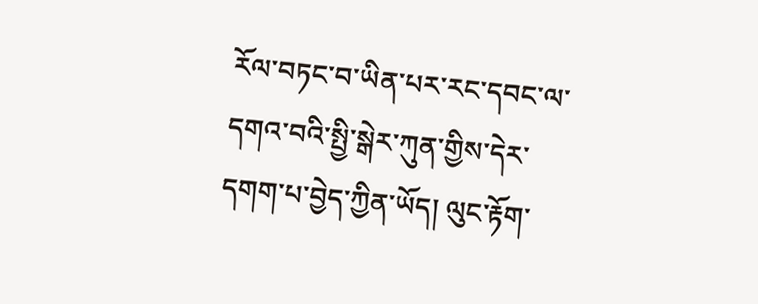རོལ་བཏང་བ་ཡིན་པར་རང་དབང་ལ་དགའ་བའི་སྤྱི་སྒེར་ཀུན་གྱིས་དེར་དགག་པ་བྱེད་ཀྱིན་ཡོད། ལུང་རྟོག་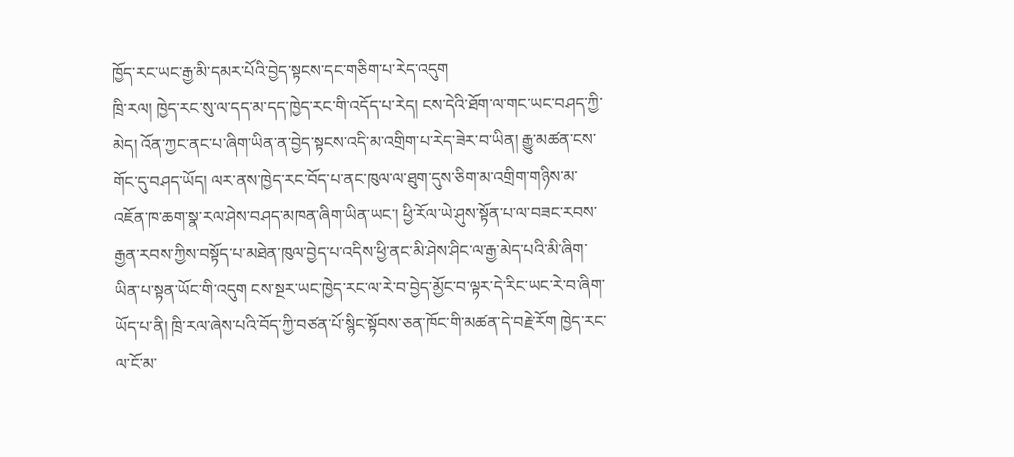ཁྱོད་རང་ཡང་རྒྱ་མི་དམར་པོའི་བྱེད་སྟངས་དང་གཅིག་པ་རེད་འདུག
ཁྲི་རལ། ཁྱེད་རང་སུ་ལ་དད་མ་དད་ཁྱེད་རང་གི་འདོད་པ་རེད། ངས་དེའི་ཐོག་ལ་གང་ཡང་བཤད་ཀྱི་མེད། འོན་ཀྱང་ནང་པ་ཞིག་ཡིན་ན་བྱེད་སྟངས་འདི་མ་འགྲིག་པ་རེད་ཟེར་བ་ཡིན། རྒྱུ་མཚན་ངས་གོང་དུ་བཤད་ཡོད། ལར་ནས་ཁྱེད་རང་བོད་པ་ནང་ཁུལ་ལ་ཐུག་དུས་ཅིག་མ་འགྲིག་གཉིས་མ་འཇོན་ཁ་ཆག་སྣ་རལ་ཤེས་བཤད་མཁན་ཞིག་ཡིན་ཡང་། ཕྱི་རོལ་ཡེ་ཤུས་སྟོན་པ་ལ་བཟང་རབས་རྒྱན་རབས་ཀྱིས་བསྟོད་པ་མཐེན་ཁུལ་བྱེད་པ་འདིས་ཕྱི་ནང་མི་ཤེས་ཤིང་ལ་རྒྱ་མེད་པའི་མི་ཞིག་ཡིན་པ་སྟན་ཡོང་གི་འདུག ངས་སྔར་ཡང་ཁྱེད་རང་ལ་རེ་བ་བྱེད་མྱོང་བ་ལྟར་དེ་རིང་ཡང་རེ་བ་ཞིག་ཡོད་པ་ནི། ཁྲི་རལ་ཞེས་པའི་བོད་ཀྱི་བཙན་པོ་སྙིང་སྟོབས་ཅན་ཁོང་གི་མཚན་དེ་བརྗེ་རོག ཁྱེད་རང་ལ་ངོ་མ་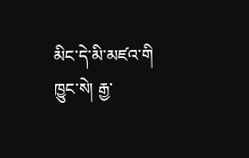མིང་དེ་མི་མཛའ་གི
ཁྱུང་སེ། རྒྱ་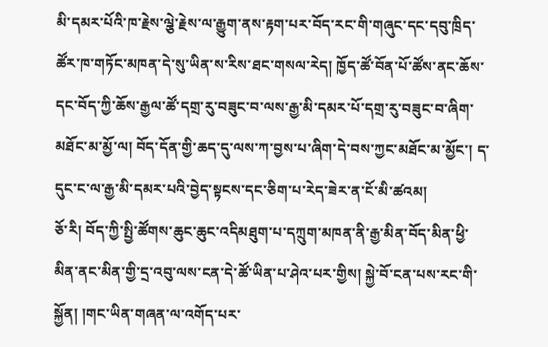མི་དམར་པོའི་ཁ་རྗེས་ལྕེ་རྗེས་ལ་རྒྱུག་ནས་རྟག་པར་བོད་རང་གི་གཞུང་དང་དབུ་ཁྲིད་ཚོར་ཁ་གཏོང་མཁན་དེ་སུ་ཡིན་ས་རིས་ཐང་གསལ་རེད། ཁྱོད་ཚོ་བོན་པོ་ཚོས་ནང་ཆོས་དང་བོད་ཀྱི་ཆོས་རྒྱལ་ཚོ་དགྲ་རུ་བཟུང་བ་ལས་རྒྱ་མི་དམར་པོ་དགྲ་རུ་བཟུང་བ་ཞིག་མཐོང་མ་མྱོ་ལ། བོད་དོན་གྱི་ཆད་དུ་ལས་ཀ་བྱས་པ་ཞིག་དེ་བས་ཀྱང་མཐོང་མ་མྱོང་། ད་དུང་ང་ལ་རྒྱ་མི་དམར་པའི་བྱེད་སྟངས་དང་ཅིག་པ་རེད་ཟེར་ན་ངོ་མི་ཚའམ།
ཅོ་རི། བོད་ཀྱི་སྤྱི་ཚོགས་ཆུང་ཆུང་འདིམཐུག་པ་དཀྲུག་མཁན་ནི་རྒྱ་མིན་བོད་མིན་ཕྱི་མིན་ནང་མིན་གྱི་དྲ་འབུ་ལས་ངན་དེ་ཚོ་ཡིན་པ་ཤེའ་པར་གྱིས། སྐྱེ་བོ་ངན་པས་རང་གི་སྐྱོན། །གང་ཡིན་གཞན་ལ་འགོད་པར་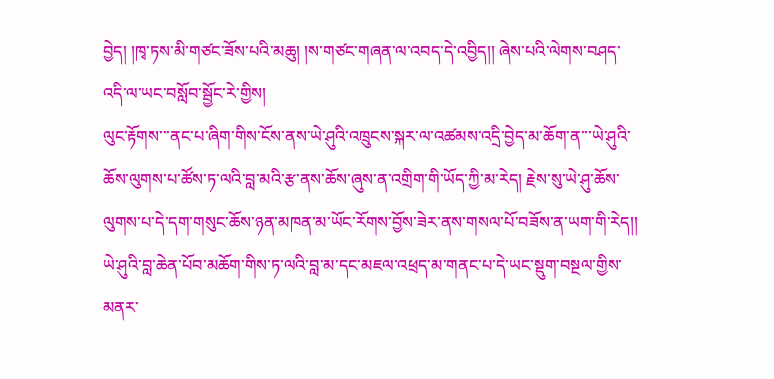བྱེད། །ཁྭ་ཏས་མི་གཙང་ཟོས་པའི་མཆུ། །ས་གཙང་གཞན་ལ་འབད་དེ་འབྱིད།། ཞེས་པའི་ལེགས་བཤད་འདི་ལ་ཡང་བསློབ་སྦྱོང་རེ་གྱིས།
ལུང་རྟོགས་་་ནང་པ་ཞིག་གིས་ངོས་ནས་ཡེ་ཤུའི་འཁྲུངས་སྐར་ལ་འཚམས་འདྲི་བྱེད་མ་ཆོག་ན་་་ཡེ་ཤུའི་ཆོས་ལུགས་པ་ཚོས་ཏ་ལའི་བླ་མའི་རྩ་ནས་ཆོས་ཞུས་ན་འགྲིག་གི་ཡོད་ཀྱི་མ་རེད། རྗེས་སུ་ཡེ་ཤུ་ཆོས་ལུགས་པ་དེ་དག་གསུང་ཆོས་ཉན་མཁན་མ་ཡོང་རོགས་བྱོས་ཟེར་ནས་གསལ་པོ་བཟོས་ན་ཡག་གི་རེད།།
ཡེ་ཤུའི་བླ་ཆེན་པོབ་མཆོག་གིས་ཏ་ལའི་བླ་མ་དང་མཇལ་འཕྲད་མ་གནང་པ་དེ་ཡང་སྡུག་བསྔལ་གྱིས་མནར་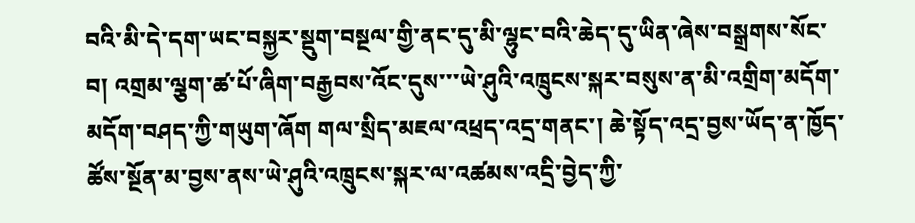བའི་མི་དེ་དག་ཡང་བསྐྱར་སྡུག་བསྔལ་གྱི་ནང་དུ་མི་ལྷུང་བའི་ཆེད་དུ་ཡིན་ཞེས་བསྒྲགས་སོང་བ། འགྲམ་ལྕག་ཚ་པོ་ཞིག་བརྒྱབས་འོང་དུས་་་ཡེ་ཤུའི་འཁྲུངས་སྐར་བསུས་ན་མི་འགྲིག་མདོག་མདོག་བཤད་ཀྱི་གཡུག་ཞོག གལ་སྲིད་མཇལ་འཕྲད་འདྲ་གནང་། ཆེ་སྟོད་འདྲ་བྱས་ཡོད་ན་ཁྱོད་ཚོས་སྔོན་མ་བྱས་ནས་ཡེ་ཤུའི་འཁྲུངས་སྐར་ལ་འཚམས་འདྲི་བྱེད་ཀྱི་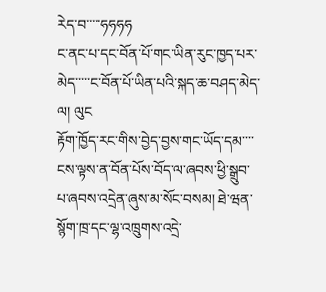རེད་བ་་་་་ཧཧཧཧ
ང་ནང་པ་དང་བོན་པོ་གང་ཡིན་རུང་ཁྱད་པར་མེད་་་་་ང་བོན་པོ་ཡིན་པའི་སྐད་ཆ་བཤད་མེད་ལ། ལུང
རྟོག་ཁྱོད་རང་གིས་བྱེད་བྱས་གང་ཡོད་དམ་་་་ངས་ལྟས་ན་བོན་པོས་བོད་ལ་ཞབས་ཕྱི་སྒྲུབ་པ་ཞབས་འདྲེན་ཞུས་མ་སོང་བསམ། ཐེ་ཝན་སྙོག་ཁྲ་དང་ལྷ་འཁྲུགས་འདྲེ་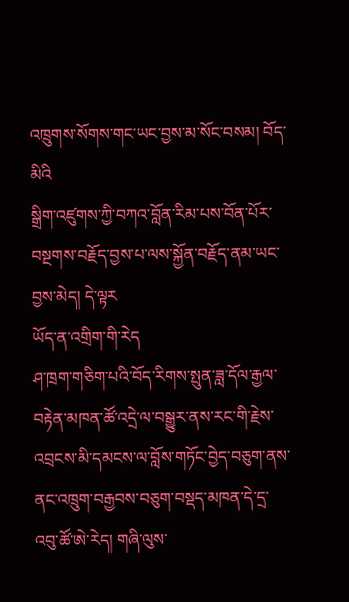འཁྲུགས་སོགས་གང་ཡང་བྱས་མ་སོང་བསམ། བོད་མིའི
སྒྲིག་འཛུགས་ཀྱི་བཀའ་བློན་རིམ་པས་བོན་པོར་བསྔགས་བརྗོད་བྱས་པ་ལས་སྐྱོན་བརྗོད་ནམ་ཡང་བྱས་མེད། དེ་ལྟར
ཡོད་ན་འགྲིག་གི་རེད
ཤ་ཁྲག་གཅིག་པའི་བོད་རིགས་སྤུན་ཟླ་དོལ་རྒྱལ་བརྟེན་མཁན་ཚོ་འདྲེ་ལ་བསྒྱུར་ནས་རང་གི་རྗེས་འབྲངས་མི་དམངས་ལ་བློས་གཏོང་བྱེད་བཅུག་ནས་ནང་འཁྲུག་བརྒྱབས་བཅུག་བསྡད་མཁན་དེ་དྲ་འབུ་ཚོ་ཨེ་རེད། གཞི་ལུས་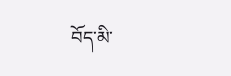བོད་མི་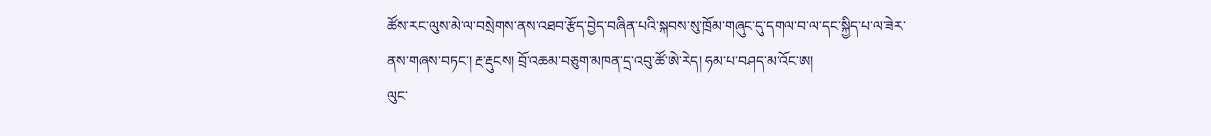ཚོས་རང་ལུས་མེ་ལ་བསྲེགས་ནས་འཐབ་རྩོད་བྱེད་བཞིན་པའི་སྐབས་སུ་ཁྲོམ་གཞུང་དུ་དགལ་བ་ལ་དང་སྐྱིད་པ་ལ་ཟེར་ནས་གཞས་བཏང་། རྔ་རྡུངས། བྲོ་འཆམ་བཅུག་མཁན་དྲ་འབུ་ཚོ་ཨེ་རེད། ཧམ་པ་བཤད་མ་འོང་ཨ།
ལུང་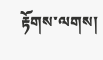རྟོགས་ལགས།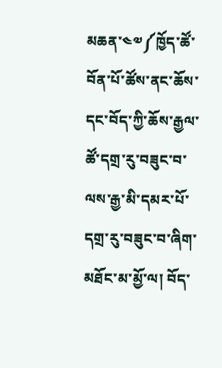མཆན་༤༧༼ཁྱོད་ཚོ་བོན་པོ་ཚོས་ནང་ཆོས་དང་བོད་ཀྱི་ཆོས་རྒྱལ་ཚོ་དགྲ་རུ་བཟུང་བ་ལས་རྒྱ་མི་དམར་པོ་དགྲ་རུ་བཟུང་བ་ཞིག་མཐོང་མ་མྱོ་ལ། བོད་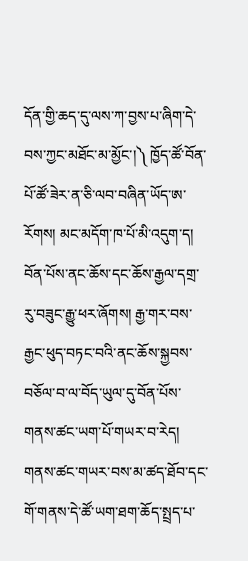དོན་གྱི་ཆད་དུ་ལས་ཀ་བྱས་པ་ཞིག་དེ་བས་ཀྱང་མཐོང་མ་མྱོང་།༽ ཁྱོད་ཚོ་བོན་པོ་ཚོ་ཟེར་ན་ཅི་ལབ་བཞིན་ཡོད་ཨ་རོགས། མང་མདོག་ཁ་པོ་མི་འདུག་ད། བོན་པོས་ནང་ཆོས་དང་ཆོས་རྒྱལ་དགྲ་རུ་བཟུང་རྒྱུ་ཕར་ཞོགས། རྒྱ་གར་བས་རྒྱང་ཕུད་བཏང་བའི་ནང་ཆོས་སྐྱབས་བཅོལ་བ་ལ་བོད་ཡུལ་དུ་བོན་པོས་གནས་ཚང་ཡག་པོ་གཡར་བ་རེད། གནས་ཚང་གཡར་བས་མ་ཚད་ཐོབ་དང་གོ་གནས་དེ་ཚོ་ཡག་ཐག་ཆོད་སྤྲད་པ་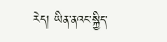རེད། ཡིན་ནའང་སྐྱིད་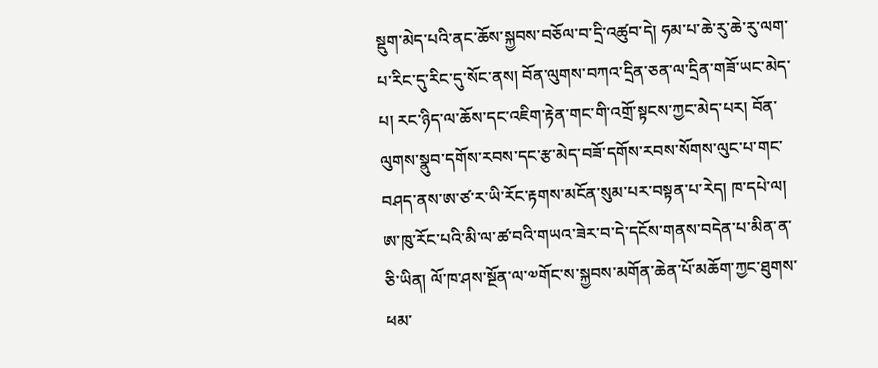སྡུག་མེད་པའི་ནང་ཆོས་སྐྱབས་བཅོལ་བ་དྲི་འཚུབ་དེ། ཧམ་པ་ཆེ་རུ་ཆེ་རུ་ལག་པ་རིང་དུ་རིང་དུ་སོང་ནས། བོན་ལུགས་བཀའ་དྲིན་ཅན་ལ་དྲིན་གཟོ་ཡང་མེད་པ། རང་ཉིད་ལ་ཆོས་དང་འཇིག་རྟེན་གང་གི་འགྲོ་སྟངས་ཀྱང་མེད་པར། བོན་ལུགས་སྣུབ་དགོས་རབས་དང་རྩ་མེད་བཟོ་དགོས་རབས་སོགས་ལུང་པ་གང་བཤད་ནས་ཨ་ཙ་ར་ཡི་རོང་རྟགས་མངོན་སུམ་པར་བསྟན་པ་རེད། ཁ་དཔེ་ལ། ཨ་ཁུ་རོང་པའི་མི་ལ་ཚ་བའི་གཡའ་ཟེར་བ་དེ་དངོས་གནས་བདེན་པ་མིན་ན་ཅི་ཡིན། ལོ་ཁ་ཤས་སྔོན་ལ་༧གོང་ས་སྐྱབས་མགོན་ཆེན་པོ་མཆོག་ཀྱང་ཐུགས་ཕམ་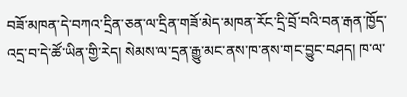བཟོ་མཁན་དེ་བཀའ་དྲིན་ཅན་ལ་དྲིན་གཟོ་མེད་མཁན་རོང་དྲི་བྲོ་བའི་བན་རྒན་ཁྱོད་འདྲ་བ་དེ་ཚོ་ཡིན་གྱི་རེད། སེམས་ལ་དྲན་རྒྱུ་མང་ནས་ཁ་ནས་གང་བྱུང་བཤད། ཁ་ལ་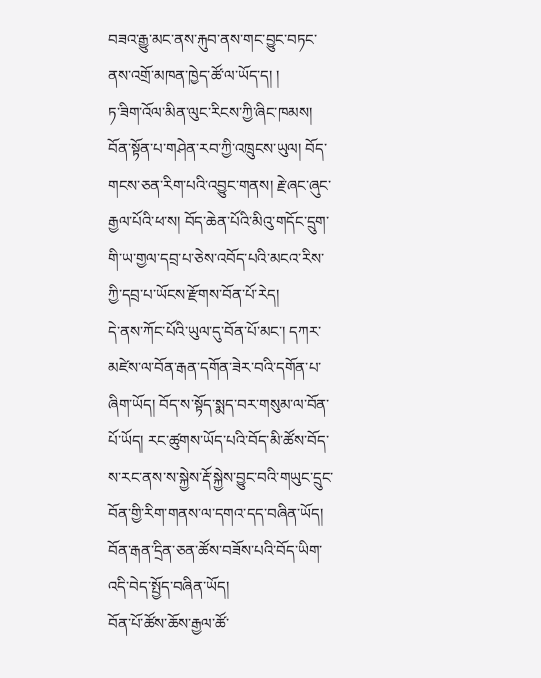བཟའ་རྒྱུ་མང་ནས་རྐུབ་ནས་གང་བྱུང་བཏང་ནས་འགྲོ་མཁན་ཁྱེད་ཚོ་ལ་ཡོད་ད། །
ཏ་ཟིག་འོལ་མིན་ལུང་རིངས་ཀྱི་ཞིང་ཁམས། བོན་སྟོན་པ་གཤེན་རབ་ཀྱི་འཁྲུངས་ཡུལ། བོད་གངས་ཅན་རིག་པའི་འབྱུང་གནས། རྗེ་ཞང་ཞུང་རྒྱལ་པོའི་ཕ་ས། བོད་ཆེན་པོའི་མིའུ་གདོང་དྲུག་གི་ཡ་གྱལ་དབྲ་པ་ཅེས་འབོད་པའི་མངའ་རིས་ཀྱི་དབྲ་པ་ཡོངས་རྫོགས་བོན་པོ་རེད།
དེ་ནས་ཀོང་པོའི་ཡུལ་དུ་བོན་པོ་མང་། དཀར་མཛེས་ལ་བོན་རྒན་དགོན་ཟེར་བའི་དགོན་པ་ཞིག་ཡོད། བོད་ས་སྟོད་སྨད་བར་གསུམ་ལ་བོན་པོ་ཡོད། རང་ཚུགས་ཡོད་པའི་བོད་མི་ཚོས་བོད་ས་རང་ནས་ས་སྐྱེས་རྡོ་སྐྱེས་བྱུང་བའི་གཡུང་དྲུང་བོན་གྱི་རིག་གནས་ལ་དགའ་དད་བཞིན་ཡོད། བོན་རྒན་དྲིན་ཅན་ཚོས་བཟོས་པའི་བོད་ཡིག་འདི་བེད་སྤྱོད་བཞིན་ཡོད།
བོན་པོ་ཚོས་ཆོས་རྒྱལ་ཚོ་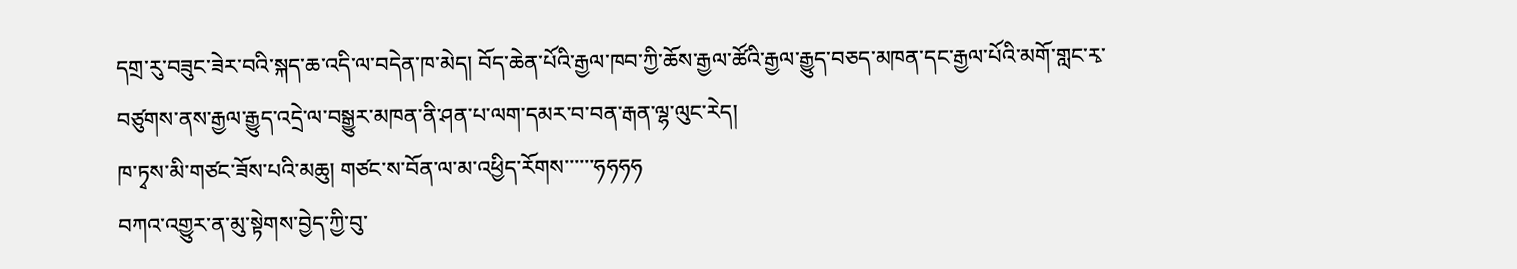དགྲ་རུ་བཟུང་ཟེར་བའི་སྐད་ཆ་འདི་ལ་བདེན་ཁ་མེད། བོད་ཆེན་པོའི་རྒྱལ་ཁབ་ཀྱི་ཆོས་རྒྱལ་ཚོའི་རྒྱལ་རྒྱུད་བཅད་མཁན་དང་རྒྱལ་པོའི་མགོ་གླང་རྭ་བཙུགས་ནས་རྒྱལ་རྒྱུད་འདྲེ་ལ་བསྒྱུར་མཁན་ནི་ཤན་པ་ལག་དམར་བ་བན་རྒན་ལྷ་ལུང་རེད།
ཁ་ཏྭས་མི་གཙང་ཟོས་པའི་མཆུ། གཙང་ས་བོན་ལ་མ་འཕྱིད་རོགས་་་་་་ཧཧཧཧ
བཀའ་འགྱུར་ན་མུ་སྟེགས་བྱེད་ཀྱི་བུ་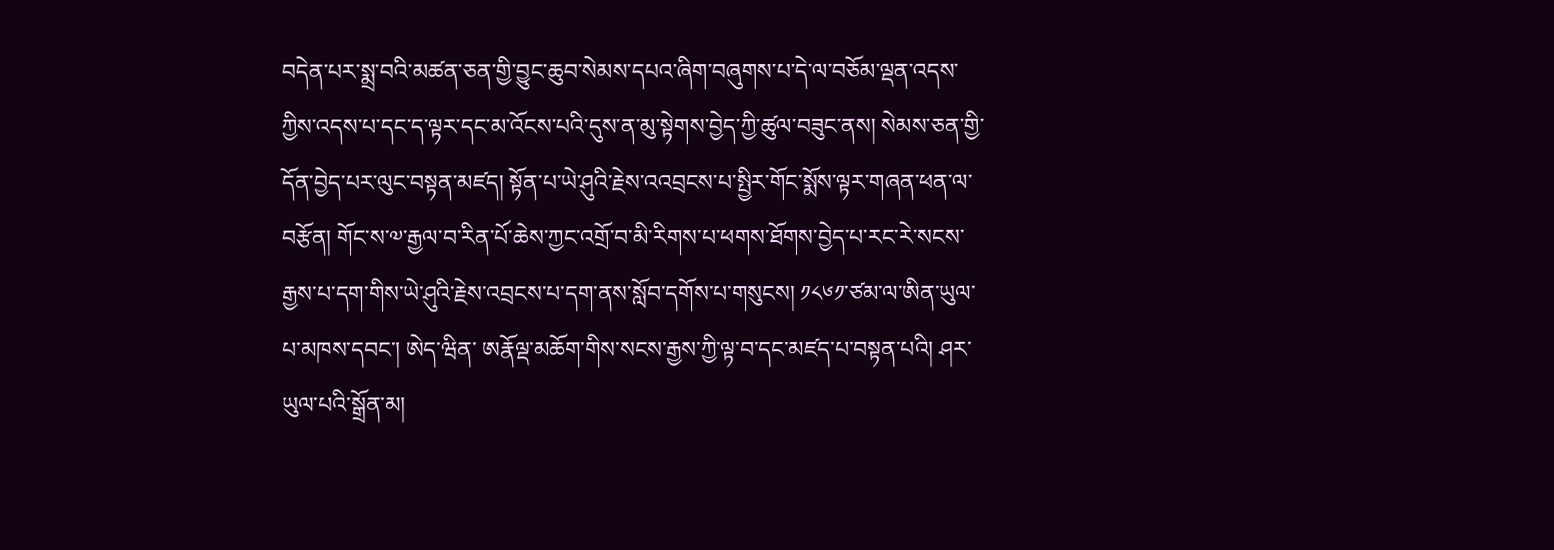བདེན་པར་སྨྲ་བའི་མཚན་ཅན་གྱི་བྱུང་ཆུབ་སེམས་དཔའ་ཞིག་བཞུགས་པ་དེ་ལ་བཅོམ་ལྡན་འདས་ཀྱིས་འདས་པ་དང་ད་ལྟར་དང་མ་འོངས་པའི་དུས་ན་མུ་སྟེགས་བྱེད་ཀྱི་ཚུལ་བཟུང་ནས། སེམས་ཅན་གྱི་དོན་བྱེད་པར་ལུང་བསྟན་མཛད། སྟོན་པ་ཡེ་ཤུའི་རྗེས་འའབྲངས་པ་སྤྱིར་གོང་སྨོས་ལྟར་གཞན་ཕན་ལ་བརྩོན། གོང་ས་༧་རྒྱལ་བ་རིན་པོ་ཆེས་ཀྱང་འགྲོ་བ་མི་རིགས་པ་ཕགས་ཐོགས་བྱེད་པ་རང་རེ་སངས་རྒྱས་པ་དག་གིས་ཡེ་ཤུའི་རྗེས་འབྲངས་པ་དག་ནས་སློབ་དགོས་པ་གསུངས། ༡༨༦༡་ཙམ་ལ་ཨིན་ཡུལ་པ་མཁས་དབང་། ཨེད་ཝིན་ ཨརྣོལྡ་མཆོག་གིས་སངས་རྒྱས་ཀྱི་ལྟ་བ་དང་མཛད་པ་བསྟན་པའི། ཤར་ཡུལ་པའི་སྒྲོན་མ།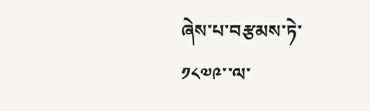ཞེས་པ་བརྩམས་ཏེ་༡༨༧༩་་ལ་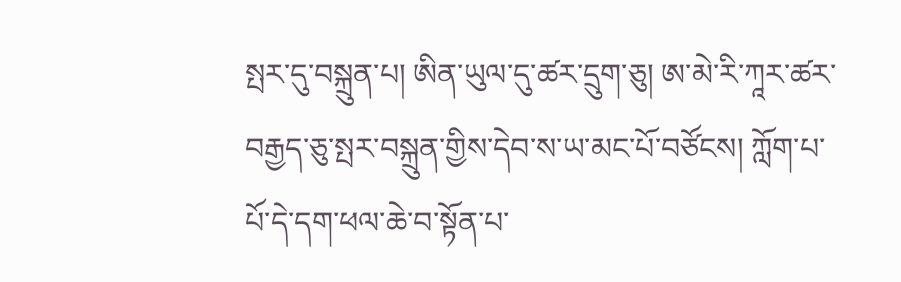སྤར་དུ་བསྐྲུན་པ། ཨིན་ཡུལ་དུ་ཚར་དྲུག་ཅུ། ཨ་མེ་རི་ཀཱར་ཚར་བརྒྱད་ཅུ་སྤར་བསྐྲུན་གྱིས་དེབ་ས་ཡ་མང་པོ་བཙོངས། ཀློག་པ་པོ་དེ་དག་ཕལ་ཆེ་བ་སྟོན་པ་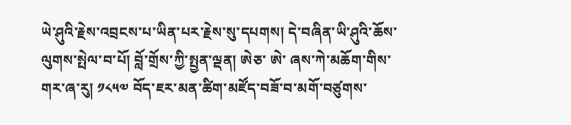ཡེ་ཤུའི་རྗེས་འབྲངས་པ་ཡིན་པར་རྗེས་སུ་དཔགས། དེ་བཞིན་ཡི་ཤུའི་ཆོས་ལུགས་སྤེལ་བ་པོ། བློ་གྲོས་ཀྱི་སྤྱན་ལྡན། ཨེཅ་ ཨེ་ ཞས་ཀེ་མཆོག་གིས་གར་ཞ་རུ། ༡༨༥༧ བོད་ཇར་མན་ཚིག་མཛོད་བཟོ་བ་མགོ་བཙུགས་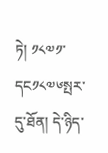ཏེ། ༡༨༧༡་དང༡༨༧༦སྤར་དུ་ཐོན། དེ་ཉིད་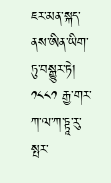ཇར་མན་སྐད་ནས་ཨིན་ཡིག་ཏུ་བསྒྱུར་ཏེ། ༡༨༨༡ རྒྱ་གར་ཀ་ལ་ཀ་ཏྟཱ་རུ་སྤར་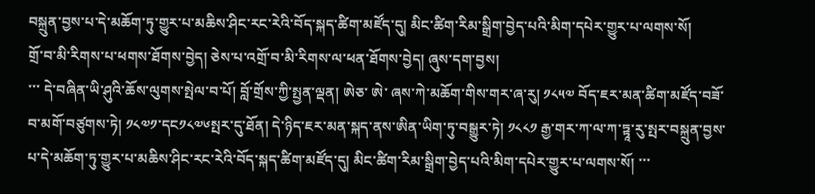བསྐྲུན་བྱས་པ་དེ་མཆོག་ཏུ་གྱུར་པ་མཆིས་ཤིང་རང་རེའི་བོད་སྐད་ཚིག་མཛོད་དུ། མིང་ཚིག་རིམ་སྒྲིག་བྱེད་པའི་མིག་དཔེར་གྱུར་པ་ལགས་སོ།
གྲོ་བ་མི་རིགས་པ་ཕགས་ཐོགས་བྱེད། ཅེས་པ་འགྲོ་བ་མི་རིགས་ལ་ཕན་ཐོགས་བྱེད། ཞུས་དག་བྱས།
་་་ དེ་བཞིན་ཡི་ཤུའི་ཆོས་ལུགས་སྤེལ་བ་པོ། བློ་གྲོས་ཀྱི་སྤྱན་ལྡན། ཨེཅ་ ཨེ་ ཞས་ཀེ་མཆོག་གིས་གར་ཞ་རུ། ༡༨༥༧ བོད་ཇར་མན་ཚིག་མཛོད་བཟོ་བ་མགོ་བཙུགས་ཏེ། ༡༨༧༡་དང༡༨༧༦སྤར་དུ་ཐོན། དེ་ཉིད་ཇར་མན་སྐད་ནས་ཨིན་ཡིག་ཏུ་བསྒྱུར་ཏེ། ༡༨༨༡ རྒྱ་གར་ཀ་ལ་ཀ་ཏྟཱ་རུ་སྤར་བསྐྲུན་བྱས་པ་དེ་མཆོག་ཏུ་གྱུར་པ་མཆིས་ཤིང་རང་རེའི་བོད་སྐད་ཚིག་མཛོད་དུ། མིང་ཚིག་རིམ་སྒྲིག་བྱེད་པའི་མིག་དཔེར་གྱུར་པ་ལགས་སོ། ་་་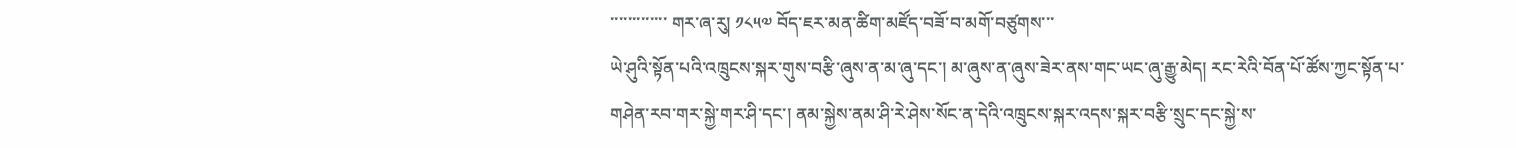་་་་་་་་་་་་་ གར་ཞ་རུ། ༡༨༥༧ བོད་ཇར་མན་ཚིག་མཛོད་བཟོ་བ་མགོ་བཙུགས་་་
ཡེ་ཤུའི་སྟོན་པའི་འཁྲུངས་སྐར་གུས་བརྩི་ཞུས་ན་མ་ཞུ་དང་། མ་ཞུས་ན་ཞུས་ཟེར་ནས་གང་ཡང་ཞུ་རྒྱུ་མེད། རང་རེའི་བོན་པོ་ཚོས་ཀྱང་སྟོན་པ་གཤེན་རབ་གར་སྐྱེ་གར་ཤི་དང་། ནམ་སྐྱེས་ནམ་ཤི་རེ་ཤེས་སོང་ན་དེའི་འཁྲུངས་སྐར་འདས་སྐར་བརྩི་སྲུང་དང་སྐྱེ་ས་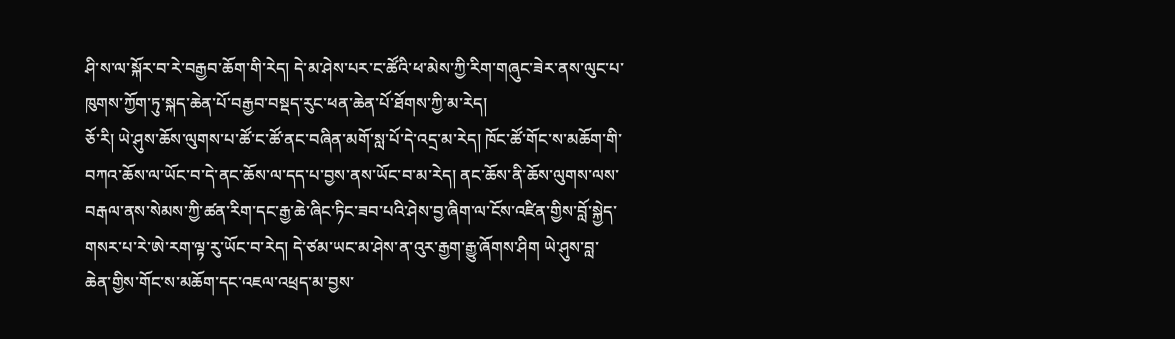ཤི་ས་ལ་སྐོར་བ་རེ་བརྒྱབ་ཆོག་གི་རེད། དེ་མ་ཤེས་པར་ང་ཚོའི་ཕ་མེས་ཀྱི་རིག་གཞུང་ཟེར་ནས་ལུང་པ་ཁུགས་ཀྱོག་ཏུ་སྐད་ཆེན་པོ་བརྒྱབ་བསྡད་རུང་ཕན་ཆེན་པོ་ཐོགས་ཀྱི་མ་རེད།
ཅོ་རི། ཡེ་ཤུས་ཆོས་ལུགས་པ་ཚོ་ང་ཚོ་ནང་བཞིན་མགོ་སླ་པོ་དེ་འདྲ་མ་རེད། ཁོང་ཚོ་གོང་ས་མཆོག་གི་བཀའ་ཆོས་ལ་ཡོང་བ་དེ་ནང་ཆོས་ལ་དད་པ་བྱས་ནས་ཡོང་བ་མ་རེད། ནང་ཆོས་ནི་ཆོས་ལུགས་ལས་བརྒལ་ནས་སེམས་ཀྱི་ཚན་རིག་དང་རྒྱ་ཆེ་ཞིང་ཏིང་ཟབ་པའི་ཤེས་བྱ་ཞིག་ལ་ངོས་འཛིན་གྱིས་བློ་སྐྱེད་གསར་པ་རེ་ཨེ་རག་ལྟ་རུ་ཡོང་བ་རེད། དེ་ཙམ་ཡང་མ་ཤེས་ན་འུར་རྒྱག་རྒྱུ་ཞོགས་ཤིག ཡེ་ཤུས་བླ་ཆེན་གྱིས་གོང་ས་མཆོག་དང་འཇལ་འཕྲད་མ་བྱས་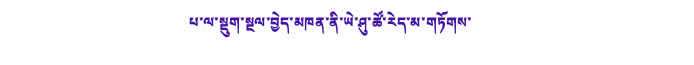པ་ལ་སྡུག་སྔལ་བྱེད་མཁན་ནི་ཡེ་ཤུ་ཚོ་རེད་མ་གཏོགས་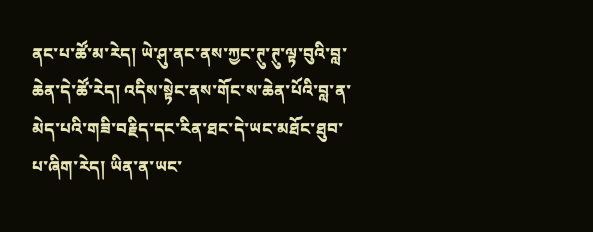ནང་པ་ཚོ་མ་རེད། ཡེ་ཤུ་ནང་ནས་ཀྱང་ཊུ་ཊུ་ལྟ་བུའི་བླ་ཆེན་དེ་ཚོ་རེད། འདིས་སྟེང་ནས་གོང་ས་ཆེན་པོའི་བླ་ན་མེད་པའི་གཟི་བརྗིད་དང་རིན་ཐང་དེ་ཡང་མཐོང་ཐུབ་པ་ཞིག་རེད། ཡིན་ན་ཡང་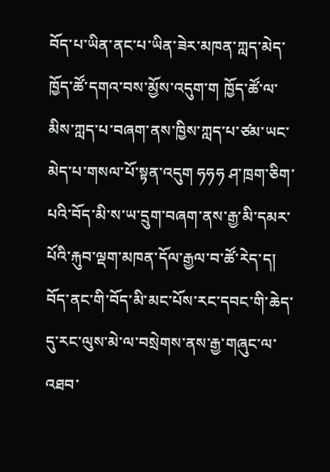བོད་པ་ཡིན་ནང་པ་ཡིན་ཟེར་མཁན་ཀླད་མེད་ཁྱོད་ཚོ་དགའ་བས་མྱོས་འདུག་ག ཁྱོད་ཚོ་ལ་མིས་ཀླད་པ་བཞག་ནས་ཁྱིས་ཀླད་པ་ཙམ་ཡང་མེད་པ་གསལ་པོ་སྟན་འདུག ཧཧཧ ཤ་ཁྲག་ཅིག་པའི་བོད་མི་ས་ཡ་དྲུག་བཞག་ནས་རྒྱ་མི་དམར་པོའི་རྐུབ་ལྡག་མཁན་དོལ་རྒྱལ་བ་ཚོ་རེད་ད། བོད་ནང་གི་བོད་མི་མང་པོས་རང་དབང་གི་ཆེད་དུ་རང་ལུས་མེ་ལ་བསྲེགས་ནས་རྒྱ་གཞུང་ལ་འཐབ་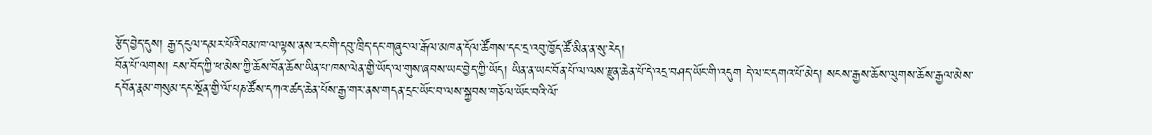རྩོད་བྱེད་དུས། རྒྱ་དངུལ་དམར་པོའི་བམ་ཁ་ལ་ལྟས་ནས་རང་གི་དབུ་ཁྲིད་དང་གཞུང་ལ་རྒོལ་མཁན་དོལ་ཚོགས་དང་དྲ་འབུ་ཁྱོད་ཚོ་མིན་ན་སུ་རེད།
བོན་པོ་ལགས། ངས་བོད་ཀྱི་ཕ་མེས་ཀྱི་ཆོས་བོན་ཆོས་ཡིན་པ་ཁས་ལེན་གྱི་ཡོད་ལ་གུས་ཞབས་ཡང་བྱེད་ཀྱི་ཡོད། ཡིན་ན་ཡང་བོན་པོ་ལ་ལས་རྫུན་ཆེན་པོ་དེ་འདྲ་བཤད་ཡོང་གི་འདུག དེ་ལ་ང་དགའ་པོ་མེད། སངས་རྒྱས་ཆོས་ལུགས་ཆོས་རྒྱལ་མེས་དབོན་རྣམ་གསུམ་དང་སྔོན་གྱི་ལོ་པཎ་ཚོས་དཀའ་ཚད་ཆེན་པོས་རྒྱ་གར་ནས་གདན་དྲང་ཡོང་བ་ལས་སྐྱབས་གཅོལ་ཡོང་བའི་ལོ་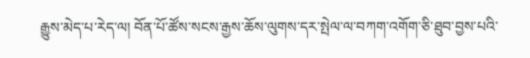རྒྱུས་མེད་པ་རེད་ལ། བོན་པོ་ཚོས་སངས་རྒྱས་ཆོས་ལུགས་དར་སྤེལ་ལ་བཀག་འགོག་ཅི་ཐུབ་བྱས་པའི་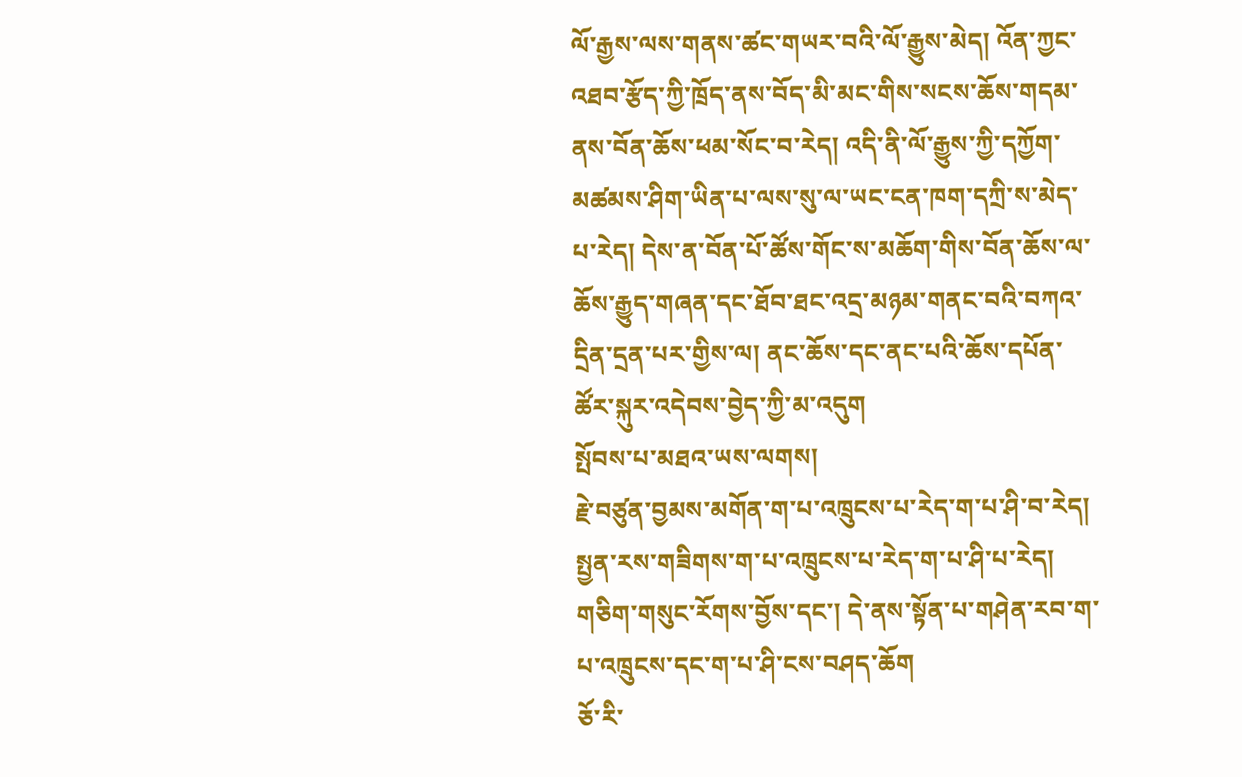ལོ་རྒྱས་ལས་གནས་ཚང་གཡར་བའི་ལོ་རྒྱུས་མེད། འོན་ཀྱང་འཐབ་རྩོད་ཀྱི་ཁྲོད་ནས་བོད་མི་མང་གིས་སངས་ཆོས་གདམ་ནས་བོན་ཆོས་ཕམ་སོང་བ་རེད། འདི་ནི་ལོ་རྒྱུས་ཀྱི་དཀྱོག་མཚམས་ཤིག་ཡིན་པ་ལས་སུ་ལ་ཡང་ངན་ཁག་དཀྲི་ས་མེད་པ་རེད། དེས་ན་བོན་པོ་ཚོས་གོང་ས་མཆོག་གིས་བོན་ཆོས་ལ་ཆོས་རྒྱུད་གཞན་དང་ཐོབ་ཐང་འདྲ་མཉམ་གནང་བའི་བཀའ་དྲིན་དྲན་པར་གྱིས་ལ། ནང་ཆོས་དང་ནང་པའི་ཆོས་དཔོན་ཚོར་སྐུར་འདེབས་བྱེད་ཀྱི་མ་འདུག
སྤོབས་པ་མཐའ་ཡས་ལགས།
རྗེ་བཙུན་བྱམས་མགོན་ག་པ་འཁྲུངས་པ་རེད་ག་པ་ཤི་བ་རེད། སྤྱན་རས་གཟིགས་ག་པ་འཁྲུངས་པ་རེད་ག་པ་ཤི་པ་རེད། གཅིག་གསུང་རོགས་བྱོས་དང་། དེ་ནས་སྟོན་པ་གཤེན་རབ་ག་པ་འཁྲུངས་དང་ག་པ་ཤི་ངས་བཤད་ཆོག
ཅོ་རི་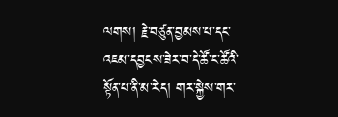ལགས། རྗེ་བཙུན་བྱམས་པ་དང་འཇམ་དབྱངས་ཟེར་བ་དེ་ཚོ་ང་ཚོའི་སྟོན་པ་ནི་མ་རེད། གར་སྐྱེས་གར་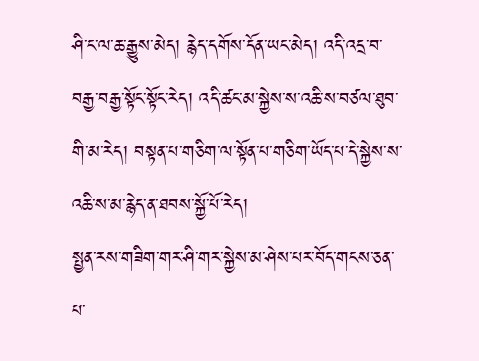ཤི་ང་ལ་ཆ་རྒྱུས་མེད། རྙེད་དགོས་དོན་ཡང་མེད། འདི་འདྲ་བ་བརྒྱ་བརྒྱ་སྟོང་སྟོང་རེད། འདི་ཚང་མ་སྐྱེས་ས་འཆི་ས་བཙལ་ཐུབ་གི་མ་རེད། བསྟན་པ་གཅིག་ལ་སྟོན་པ་གཅིག་ཡོད་པ་དེ་སྐྱེས་ས་འཆི་ས་མ་རྙེད་ན་ཐབས་སྐྱོ་པོ་རེད།
སྤྱན་རས་གཟིག་གར་ཤི་གར་སྐྱེས་མ་ཤེས་པར་བོད་གངས་ཅན་པ་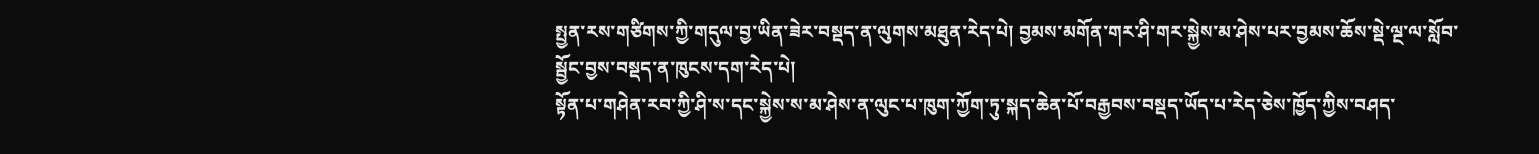སྤྱན་རས་གཙིགས་ཀྱི་གདུལ་བྱ་ཡིན་ཟེར་བསྡད་ན་ལུགས་མཐུན་རེད་པེ། བྱམས་མགོན་གར་ཤི་གར་སྐྱེས་མ་ཤེས་པར་བྱམས་ཆོས་སྡེ་ལྔ་ལ་སློབ་སྦྱོང་བྱས་བསྡད་ན་ཁུངས་དག་རེད་པེ།
སྟོན་པ་གཤེན་རབ་ཀྱི་ཤི་ས་དང་སྐྱེས་ས་མ་ཤེས་ན་ལུང་པ་ཁུག་ཀྱོག་ཏུ་སྐད་ཆེན་པོ་བརྒྱབས་བསྡད་ཡོད་པ་རེད་ཅེས་ཁྱོད་ཀྱིས་བཤད་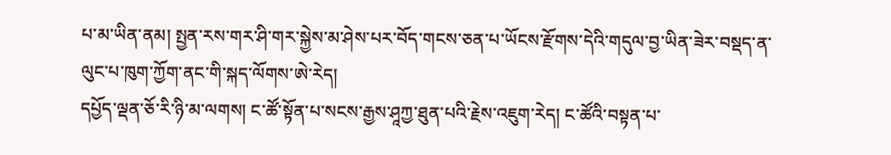པ་མ་ཡིན་ནམ། སྤྱན་རས་གར་ཤི་གར་སྐྱེས་མ་ཤེས་པར་བོད་གངས་ཅན་པ་ཡོངས་རྫོགས་དེའི་གདུལ་བྱ་ཡིན་ཟེར་བསྡད་ན་ལུང་པ་ཁུག་ཀྱོག་ནང་གི་སྐད་ལོགས་ཨེ་རེད།
དཔྱོད་ལྡན་ཅོ་རི་ཉི་མ་ལགས། ང་ཚོ་སྟོན་པ་སངས་རྒྱས་ཤཱཀྱ་ཐུན་པའི་རྗེས་འཇུག་རེད། ང་ཚོའི་བསྟན་པ་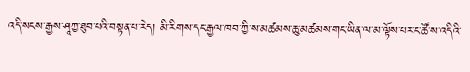འདི་སངས་རྒྱས་ཤཱཀྱ་ཐུབ་པའི་བསྟན་པ་རེད། མི་རིགས་དང་རྒྱལ་ཁབ་ཀྱི་ས་མཚམས་ཆུ་མཚམས་གང་ཡིན་ལ་མ་ལྟོས་པར་ང་ཚོ་ས་འདིའི་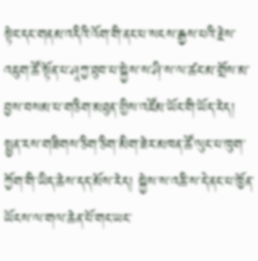སྟེང་དང་གནམ་འདིའི་འོག་གི་ནང་པ་སངས་རྒྱས་པའི་རྗེས་འཇུག་ཚོ་སྟོན་པ་ཤཱཀྱ་ཐུབ་པ་སྐྱེས་ས་ཤི་ས་ལ་ཚང་མ་གྲོས་མ་བྱས་བསམ་པ་གཅིག་མཐུན་གྱིས་འཛོམ་ཡོང་གི་ཡོད་རེད། སྤྱན་རས་གཟིགས་ཅིག་ཅིག་མིག་ཟེར་མཁན་ཚོ་ལུང་པ་ཁུག་ཀྱོག་གི་ཡིད་ཆེས་དད་མོས་རེད། སྐྱེས་ས་འཆི་ས་དེ་ནང་པ་ཁྱོན་ཡོངས་ལ་གལ་ཆེན་པོ་གང་ཡང་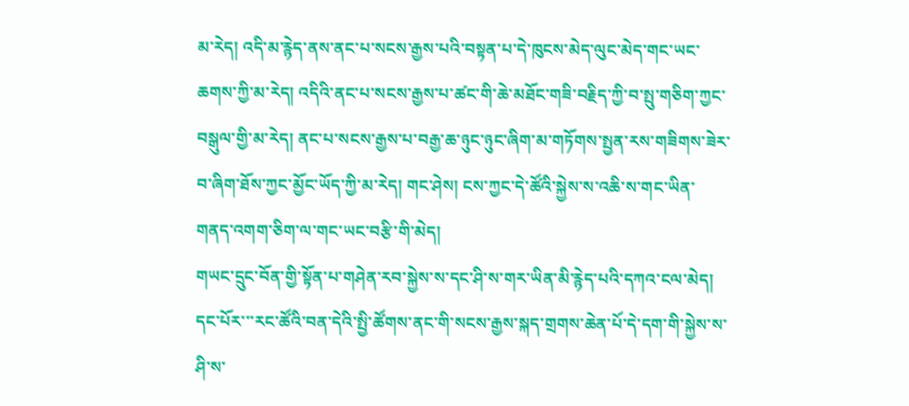མ་རེད། འདི་མ་རྙེད་ནས་ནང་པ་སངས་རྒྱས་པའི་བསྟན་པ་དེ་ཁུངས་མེད་ལུང་མེད་གང་ཡང་ཆགས་ཀྱི་མ་རེད། འདིའི་ནང་པ་སངས་རྒྱས་པ་ཚང་གི་ཆེ་མཐོང་གཟི་བརྗིད་ཀྱི་བ་སྤུ་གཅིག་ཀྱང་བསྒུལ་གྱི་མ་རེད། ནང་པ་སངས་རྒྱས་པ་བརྒྱ་ཆ་ཉུང་ཉུང་ཞིག་མ་གཏོགས་སྤྱན་རས་གཟིགས་ཟེར་བ་ཞིག་ཐོས་ཀྱང་མྱོང་ཡོད་ཀྱི་མ་རེད། གང་ཤེས། ངས་ཀྱང་དེ་ཚོའི་སྐྱེས་ས་འཆི་ས་གང་ཡིན་གནད་འགག་ཅིག་ལ་གང་ཡང་བརྩི་གི་མེད།
གཡང་དྲུང་བོན་གྱི་སྟོན་པ་གཤེན་རབ་སྐྱེས་ས་དང་ཤི་ས་གར་ཡིན་མི་རྙེད་པའི་དཀའ་ངལ་མེད། དང་པོར་་་རང་ཚོའི་བན་དེའི་སྤྱི་ཚོགས་ནང་གི་སངས་རྒྱས་སྐད་གྲགས་ཆེན་པོ་དེ་དག་གི་སྐྱེས་ས་ཤི་ས་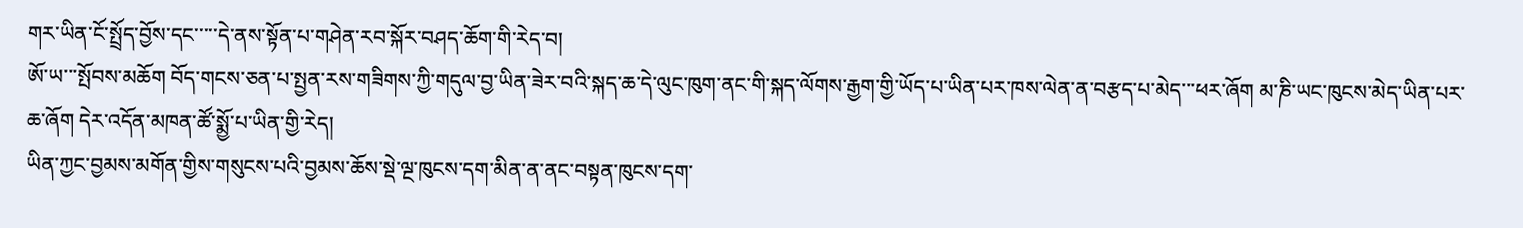གར་ཡིན་ངོ་སྤྲོད་བྱོས་དང་་་་་དེ་ནས་སྟོན་པ་གཤེན་རབ་སྐོར་བཤད་ཆོག་གི་རེད་བ།
ཨོ་ཡ་་་སྤོབས་མཆོག བོད་གངས་ཅན་པ་སྤྱན་རས་གཟིགས་ཀྱི་གདུལ་བྱ་ཡིན་ཟེར་བའི་སྐད་ཆ་དེ་ལུང་ཁུག་ནང་གི་སྐད་ལོགས་རྒྱག་གྱི་ཡོད་པ་ཡིན་པར་ཁས་ལེན་ན་བརྩད་པ་མེད་་་ཕར་ཞོག མ་ཎི་ཡང་ཁུངས་མེད་ཡིན་པར་ཆ་ཞོག དེར་འདོན་མཁན་ཚོ་སྨྱོ་པ་ཡིན་གྱི་རེད།
ཡིན་ཀྱང་བྱམས་མགོན་གྱིས་གསུངས་པའི་བྱམས་ཆོས་སྡེ་ལྔ་ཁུངས་དག་མིན་ན་ནང་བསྟན་ཁུངས་དག་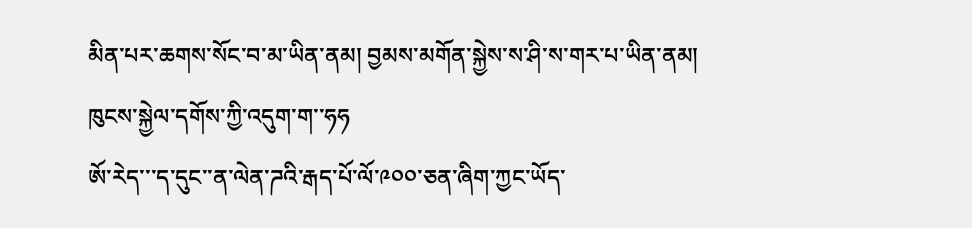མིན་པར་ཆགས་སོང་བ་མ་ཡིན་ནམ། བྱམས་མགོན་སྐྱེས་ས་ཤི་ས་གར་པ་ཡིན་ནམ། ཁུངས་སྐྱེལ་དགོས་ཀྱི་འདུག་ག་་ཧཧ
ཨོ་རེད་་་ད་དུང་་ན་ལེན་ཌའི་རྒད་པོ་ལོ་༩༠༠་ཅན་ཞིག་ཀྱང་ཡོད་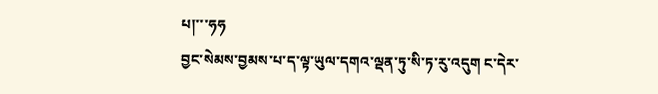པ།་་་ཧཧ
བྱང་སེམས་བྱམས་པ་ད་ལྟ་ཡུལ་དགའ་ལྡན་ཏུ་སི་ཏ་རུ་འདུག ང་དེར་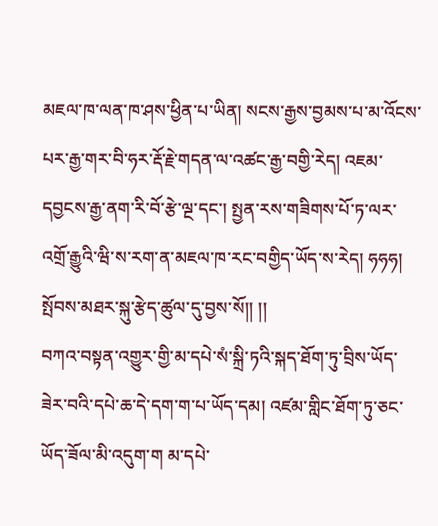མཇལ་ཁ་ལན་ཁ་ཤས་ཕྱིན་པ་ཡིན། སངས་རྒྱས་བྱམས་པ་མ་འོངས་པར་རྒྱ་གར་བི་ཧར་རྡོ་རྗེ་གདན་ལ་འཚང་རྒྱ་བགྱི་རེད། འཇམ་དབྱངས་རྒྱ་ནག་རི་བོ་རྩེ་ལྔ་དང་། སྤྱན་རས་གཟིགས་པོ་ཏ་ལར་འགྲོ་རྒྱུའི་ཝི་ས་རག་ན་མཇལ་ཁ་རང་བགྱིད་ཡོད་ས་རེད། ཧཧཧ། སྤོབས་མཐར་སྐུ་རྩེད་ཚུལ་དུ་བྱས་སོ།། །།
བཀའ་བསྟན་འགྱུར་གྱི་མ་དཔེ་སཾ་སྐྲི་ཏའི་སྐད་ཐོག་ཏུ་བྲིས་ཡོད་ཟེར་བའི་དཔེ་ཆ་དེ་དག་ག་པ་ཡོད་དམ། འཛམ་གླིང་ཐོག་ཏུ་ཅང་ཡོད་ཟོལ་མི་འདུག་ག མ་དཔེ་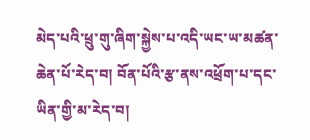མེད་པའི་ཕྲུ་གུ་ཞིག་སྐྱེས་པ་འདི་ཡང་ཡ་མཚན་ཆེན་པོ་རེད་བ། བོན་པོའི་རྩ་ནས་འཕྲོག་པ་དང་ཡིན་གྱི་མ་རེད་བ།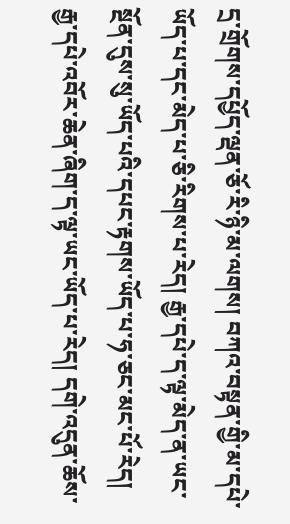དྲ་གྲོགས་དཔྱོད་ལྡན་ཅོ་རི་ཉི་མ་ལགས། བཀའ་བསྟན་གྱི་མ་དཔེ་ཡོད་པ་དང་མེད་པ་ཅི་རིགས་པ་རེད། རྒྱ་དཔེ་ད་ལྟ་མེད་ན་ཡང་སྔོན་དུས་སུ་ཡོད་པའི་དཔང་རྟགས་ཡོད་པ་ཧ་ཅང་མང་པོ་རེད། རྒྱ་དཔེ་འབོར་ཆེན་ཞིག་ད་ལྟ་ཡང་ཡོད་པ་རེད། དགེ་འདུན་ཆོས་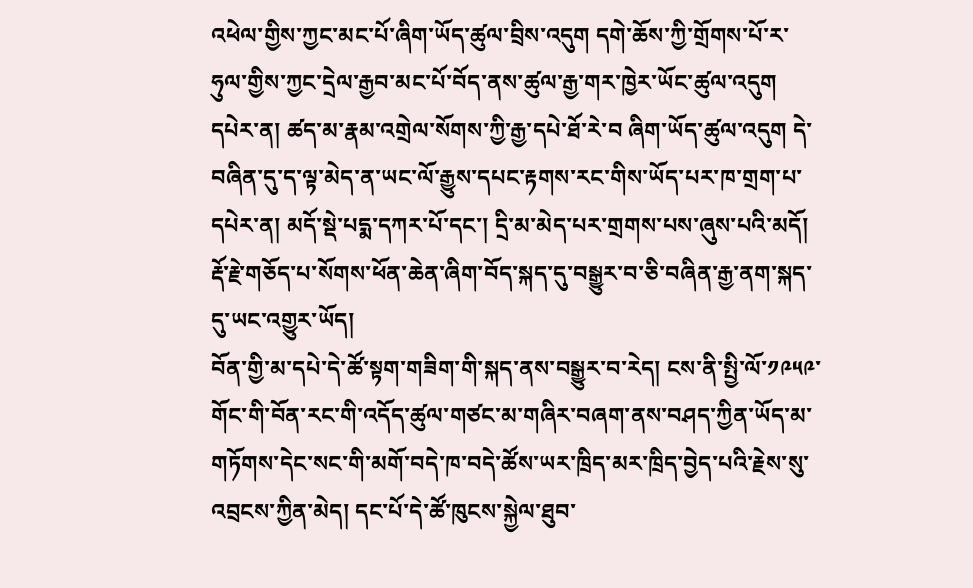འཕེལ་གྱིས་ཀྱང་མང་པོ་ཞིག་ཡོད་ཚུལ་བྲིས་འདུག དགེ་ཆོས་ཀྱི་གྲོགས་པོ་ར་ཧུལ་གྱིས་ཀྱང་དྲེལ་རྒྱབ་མང་པོ་བོད་ནས་ཚུལ་རྒྱ་གར་ཁྱེར་ཡོང་ཚུལ་འདུག དཔེར་ན། ཚད་མ་རྣམ་འགྲེལ་སོགས་ཀྱི་རྒྱ་དཔེ་ཐོ་རེ་བ ཞིག་ཡོད་ཚུལ་འདུག དེ་བཞིན་དུ་ད་ལྟ་མེད་ན་ཡང་ལོ་རྒྱུས་དཔང་རྟགས་རང་གིས་ཡོད་པར་ཁ་གྲག་པ་དཔེར་ན། མདོ་སྡེ་པདྨ་དཀར་པོ་དང་། དྲི་མ་མེད་པར་གྲགས་པས་ཞུས་པའི་མདོ། རྡོ་རྗེ་གཅོད་པ་སོགས་ཕོན་ཆེན་ཞིག་བོད་སྐད་དུ་བསྒྱུར་བ་ཅི་བཞིན་རྒྱ་ནག་སྐད་དུ་ཡང་འགྱུར་ཡོད།
བོན་གྱི་མ་དཔེ་དེ་ཚོ་སྟག་གཟིག་གི་སྐད་ནས་བསྒྱུར་བ་རེད། ངས་ནི་སྤྱི་ལོ་༡༩༥༩་གོང་གི་བོན་རང་གི་འདོད་ཚུལ་གཙང་མ་གཞིར་བཞག་ནས་བཤད་ཀྱིན་ཡོད་མ་གཏོགས་དེང་སང་གི་མགོ་བདེ་ཁ་བདེ་ཚོས་ཡར་ཁྲིད་མར་ཁྲིད་བྱེད་པའི་རྗེས་སུ་འབྲངས་ཀྱིན་མེད། དང་པོ་དེ་ཚོ་ཁུངས་སྐྱེལ་ཐུབ་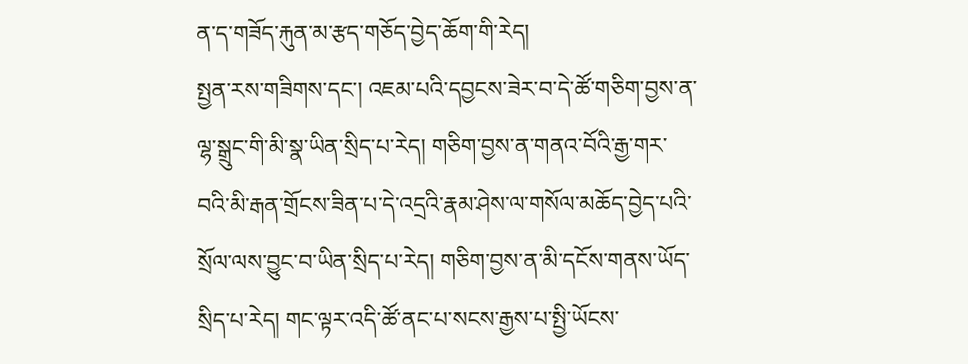ན་ད་གཟོད་རྐུན་མ་རྩད་གཅོད་བྱེད་ཆོག་གི་རེད།
སྤྱན་རས་གཟིགས་དང་། འཇམ་པའི་དབྱངས་ཟེར་བ་དེ་ཚོ་གཅིག་བྱས་ན་ལྷ་སྒྲུང་གི་མི་སྣ་ཡིན་སྲིད་པ་རེད། གཅིག་བྱས་ན་གནའ་བོའི་རྒྱ་གར་བའི་མི་རྒན་གྲོངས་ཟིན་པ་དེ་འདྲའི་རྣམ་ཤེས་ལ་གསོལ་མཆོད་བྱེད་པའི་སྲོལ་ལས་བྱུང་བ་ཡིན་སྲིད་པ་རེད། གཅིག་བྱས་ན་མི་དངོས་གནས་ཡོད་སྲིད་པ་རེད། གང་ལྟར་འདི་ཚོ་ནང་པ་སངས་རྒྱས་པ་སྤྱི་ཡོངས་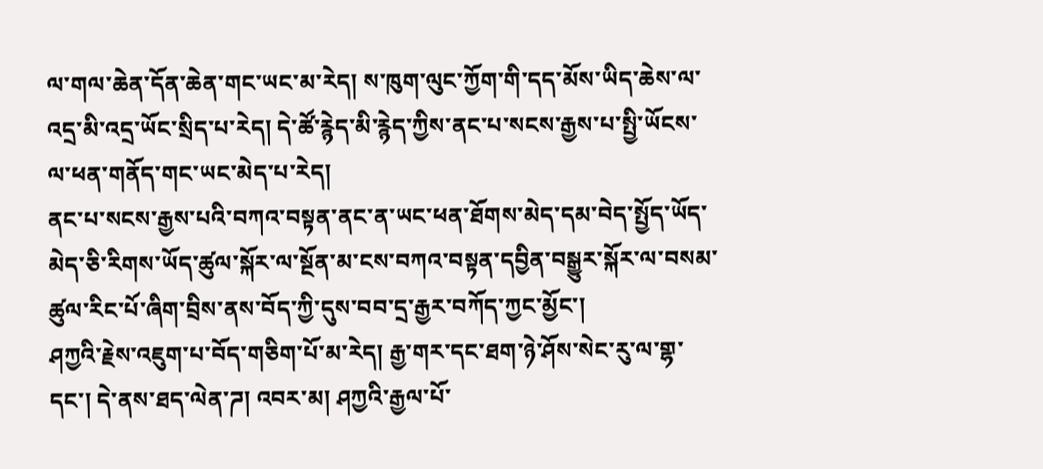ལ་གལ་ཆེན་དོན་ཆེན་གང་ཡང་མ་རེད། ས་ཁུག་ལུང་ཀྱོག་གི་དད་མོས་ཡིད་ཆེས་ལ་འདྲ་མི་འདྲ་ཡོང་སྲིད་པ་རེད། དེ་ཚོ་རྙེད་མི་རྙེད་ཀྱིས་ནང་པ་སངས་རྒྱས་པ་སྤྱི་ཡོངས་ལ་ཕན་གནོད་གང་ཡང་མེད་པ་རེད།
ནང་པ་སངས་རྒྱས་པའི་བཀའ་བསྟན་ནང་ན་ཡང་ཕན་ཐོགས་མེད་དམ་བེད་སྤྱོད་ཡོད་མེད་ཅི་རིགས་ཡོད་ཚུལ་སྐོར་ལ་སྔོན་མ་ངས་བཀའ་བསྟན་དབྱིན་བསྒྱུར་སྐོར་ལ་བསམ་ཚུལ་རིང་པོ་ཞིག་བྲིས་ནས་བོད་ཀྱི་དུས་བབ་དྲ་རྒྱར་བཀོད་ཀྱང་མྱོང་།
ཤཀྱའི་རྗེས་འཇུག་པ་བོད་གཅིག་པོ་མ་རེད། རྒྱ་གར་དང་ཐག་ཉེ་ཤོས་སེང་རུ་ལ་གྷ་དང་། དེ་ནས་ཐད་ལེན་ཌ། འབར་མ། ཤཀྱའི་རྒྱལ་པོ་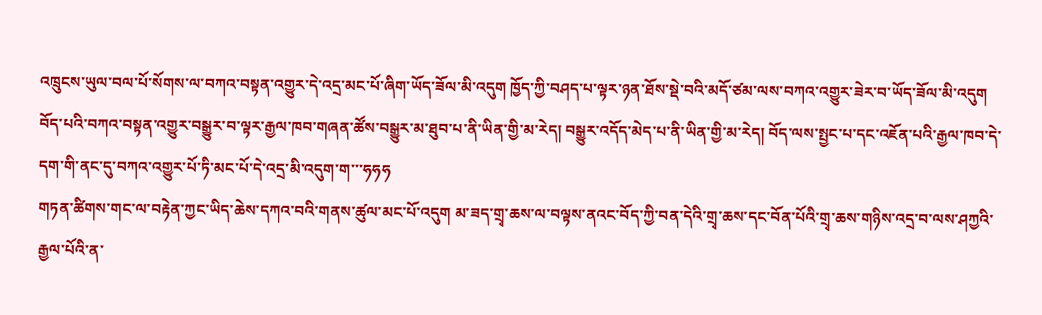འཁྲུངས་ཡུལ་བལ་པོ་སོགས་ལ་བཀའ་བསྟན་འགྱུར་དེ་འདྲ་མང་པོ་ཞིག་ཡོད་ཟོལ་མི་འདུག ཁྱོད་ཀྱི་བཤད་པ་ལྟར་ཉན་ཐོས་སྡེ་བའི་མདོ་ཙམ་ལས་བཀའ་འགྱུར་ཟེར་བ་ཡོད་ཟོལ་མི་འདུག བོད་པའི་བཀའ་བསྟན་འགྱུར་བསྒྱུར་བ་ལྟར་རྒྱལ་ཁབ་གཞན་ཚོས་བསྒྱུར་མ་ཐུབ་པ་ནི་ཡིན་གྱི་མ་རེད། བསྒྱུར་འདོད་མེད་པ་ནི་ཡིན་གྱི་མ་རེད། བོད་ལས་སྤྱང་པ་དང་འཇོན་པའི་རྒྱལ་ཁབ་དེ་དག་གི་ནང་དུ་བཀའ་འགྱུར་པོ་ཏི་མང་པོ་དེ་འདྲ་མི་འདུག་ག་་་ཧཧཧ
གཏན་ཚིགས་གང་ལ་བརྟེན་ཀྱང་ཡིད་ཆེས་དཀའ་བའི་གནས་ཚུལ་མང་པོ་འདུག མ་ཟད་གྲྭ་ཆས་ལ་བལྟས་ནའང་བོད་ཀྱི་བན་དེའི་གྲྭ་ཆས་དང་བོན་པོའི་གྲྭ་ཆས་གཉིས་འདྲ་བ་ལས་ཤཀྱའི་རྒྱལ་པོའི་ན་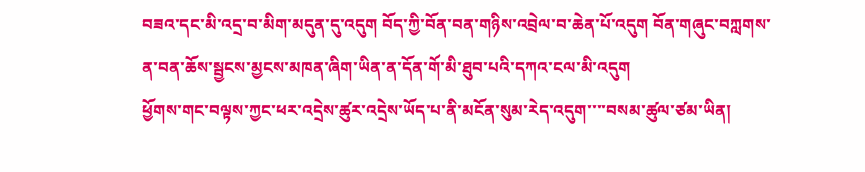བཟའ་དང་མི་འདྲ་བ་མིག་མདུན་དུ་འདུག བོད་ཀྱི་བོན་བན་གཉིས་འབྲེལ་བ་ཆེན་པོ་འདུག བོན་གཞུང་བཀླགས་ན་བན་ཆོས་སྦྱངས་མྱངས་མཁན་ཞིག་ཡིན་ན་དོན་གོ་མི་ཐུབ་པའི་དཀའ་ངལ་མི་འདུག
ཕྱོགས་གང་བལྟས་ཀྱང་ཕར་འདྲེས་ཚུར་འདྲེས་ཡོད་པ་ནི་མངོན་སུམ་རེད་འདུག་་་་བསམ་ཚུལ་ཙམ་ཡིན།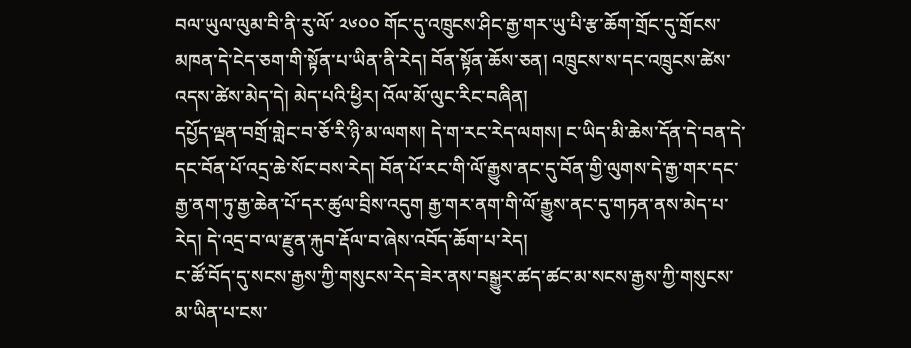བལ་ཡུལ་ལུམ་བི་ནི་རུ་ལོ་ ༢༦༠༠ གོང་དུ་འཁྲུངས་ཤིང་རྒྱ་གར་ཡུ་པི་རྩ་ཆོག་གྲོང་དུ་གྲོངས་མཁན་དེ་ངེད་ཅག་གི་སྟོན་པ་ཡིན་ནི་རེད། བོན་སྟོན་ཆོས་ཅན། འཁྲུངས་ས་དང་འཁྲུངས་ཚེས་འདས་ཚེས་མེད་དེ། མེད་པའི་ཕྱིར། འོལ་མོ་ལུང་རིང་བཞིན།
དཔྱོད་ལྡན་བགྲོ་གླེང་བ་ཅོ་རི་ཉི་མ་ལགས། དེ་ག་རང་རེད་ལགས། ང་ཡིད་མི་ཆེས་དོན་དེ་བན་དེ་དང་བོན་པོ་འདྲ་ཆེ་སོང་བས་རེད། བོན་པོ་རང་གི་ལོ་རྒྱུས་ནང་དུ་བོན་གྱི་ལུགས་དེ་རྒྱ་གར་དང་རྒྱ་ནག་ཏུ་རྒྱ་ཆེན་པོ་དར་ཚུལ་བྲིས་འདུག རྒྱ་གར་ནག་གི་ལོ་རྒྱུས་ནང་དུ་གཏན་ནས་མེད་པ་རེད། དེ་འདྲ་བ་ལ་རྫུན་རྐུབ་རྡོལ་བ་ཞེས་འབོད་ཆོག་པ་རེད།
ང་ཚོ་བོད་དུ་སངས་རྒྱས་ཀྱི་གསུངས་རེད་ཟེར་ནས་བསྒྱུར་ཚད་ཚང་མ་སངས་རྒྱས་ཀྱི་གསུངས་མ་ཡིན་པ་ངས་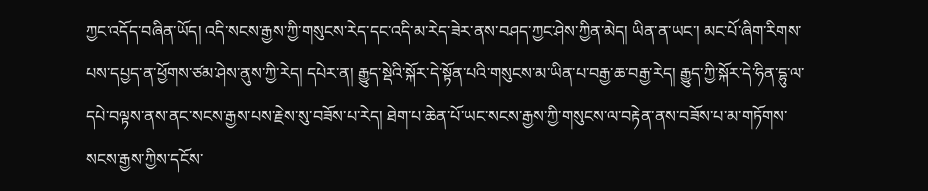ཀྱང་འདོད་བཞིན་ཡོད། འདི་སངས་རྒྱས་ཀྱི་གསུངས་རེད་དང་འདི་མ་རེད་ཟེར་ནས་བཤད་ཀྱང་ཤེས་ཀྱིན་མེད། ཡིན་ན་ཡང་། མང་པོ་ཞིག་རིགས་པས་དཔྱད་ན་ཕྱོགས་ཙམ་ཤེས་ནུས་ཀྱི་རེད། དཔེར་ན། རྒྱུད་སྡེའི་སྐོར་དེ་སྟོན་པའི་གསུངས་མ་ཡིན་པ་བརྒྱ་ཆ་བརྒྱ་རེད། རྒྱུད་ཀྱི་སྐོར་དེ་ཧིན་དྷུ་ལ་དཔེ་བལྟས་ནས་ནང་སངས་རྒྱས་པས་རྗེས་སུ་བཟོས་པ་རེད། ཐེག་པ་ཆེན་པོ་ཡང་སངས་རྒྱས་ཀྱི་གསུངས་ལ་བརྟེན་ནས་བཟོས་པ་མ་གཏོགས་སངས་རྒྱས་ཀྱིས་དངོས་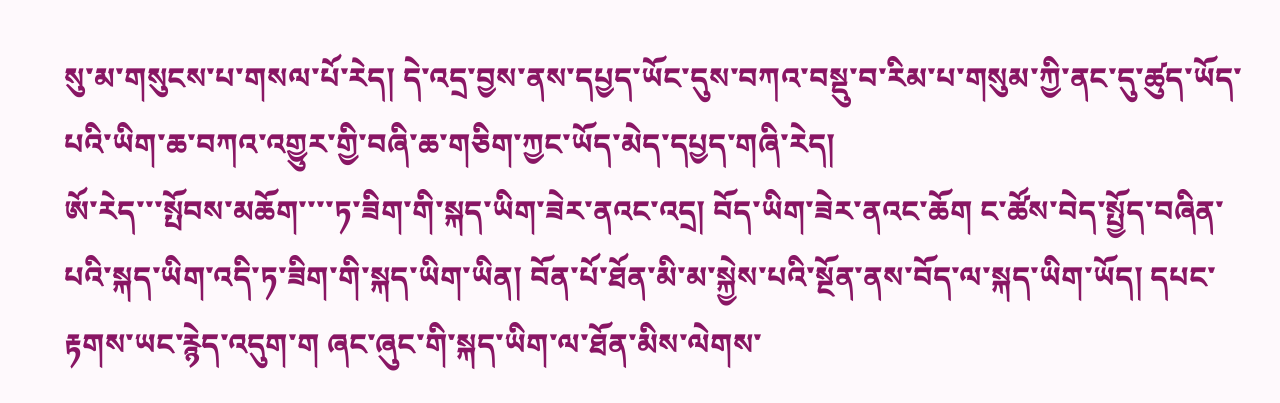སུ་མ་གསུངས་པ་གསལ་པོ་རེད། དེ་འདྲ་བྱས་ནས་དཔྱད་ཡོང་དུས་བཀའ་བསྡུ་བ་རིམ་པ་གསུམ་ཀྱི་ནང་དུ་ཚུད་ཡོད་པའི་ཡིག་ཆ་བཀའ་འགྱུར་གྱི་བཞི་ཆ་གཅིག་ཀྱང་ཡོད་མེད་དཔྱད་གཞི་རེད།
ཨོ་རེད་་་སྤོབས་མཆོག་་་་ཏ་ཟིག་གི་སྐད་ཡིག་ཟེར་ནའང་འདྲ། བོད་ཡིག་ཟེར་ནའང་ཆོག ང་ཚོས་བེད་སྤྱོད་བཞིན་པའི་སྐད་ཡིག་འདི་ཏ་ཟིག་གི་སྐད་ཡིག་ཡིན། བོན་པོ་ཐོན་མི་མ་སྐྱེས་པའི་སྔོན་ནས་བོད་ལ་སྐད་ཡིག་ཡོད། དཔང་རྟགས་ཡང་རྙེད་འདུག་ག ཞང་ཞུང་གི་སྐད་ཡིག་ལ་ཐོན་མིས་ལེགས་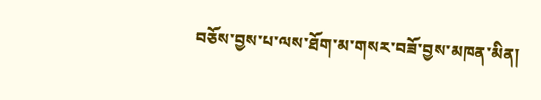བཅོས་བྱས་པ་ལས་ཐོག་མ་གསར་བཟོ་བྱས་མཁན་མིན།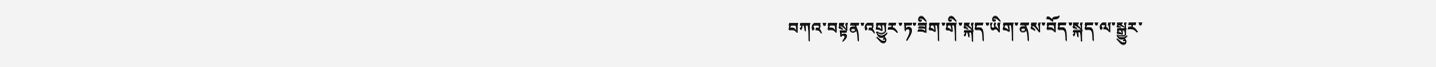བཀའ་བསྟན་འགྱུར་ཏ་ཟིག་གི་སྐད་ཡིག་ནས་བོད་སྐད་ལ་སྒྱུར་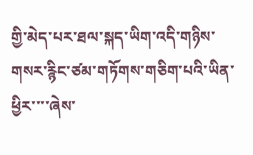གྱི་མེད་པར་ཐལ་སྐད་ཡིག་འདི་གཉིས་གསར་རྙིང་ཙམ་གཏོགས་གཅིག་པའི་ཡིན་ཕྱིར་་་་ཞེས་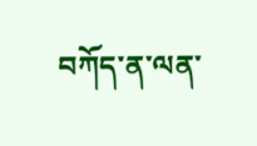བཀོད་ན་ལན་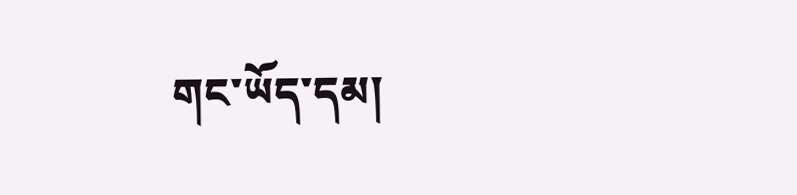གང་ཡོད་དམ།